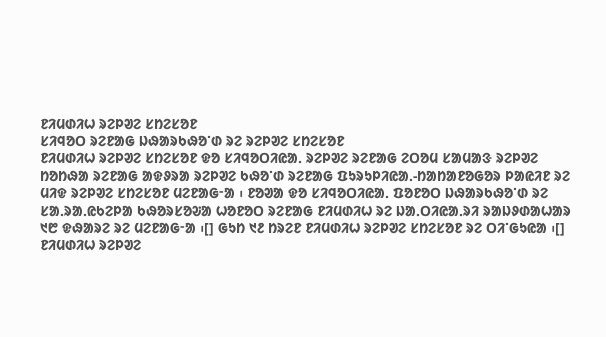ᱱᱤᱢᱰᱤᱦ ᱨᱮᱞᱣᱮ ᱥᱴᱮᱥᱚᱱ
ᱥᱤᱧᱚᱛ ᱨᱮᱱᱟᱜ ᱡᱷᱟᱨᱠᱷᱚᱸᱰ ᱨᱮ ᱨᱮᱞᱣᱮ ᱥᱴᱮᱥᱚᱱ
ᱱᱤᱢᱰᱤᱦ ᱨᱮᱞᱣᱮ ᱥᱴᱮᱥᱚᱱ ᱫᱚ ᱥᱤᱧᱚᱛᱤᱭᱟᱹ ᱨᱮᱞᱣᱮ ᱨᱮᱱᱟᱜ ᱮᱛᱚᱢ ᱥᱟᱢᱟᱝ ᱨᱮᱞᱣᱮ ᱴᱚᱴᱷᱟ ᱨᱮᱱᱟᱜ ᱟᱫᱽᱨᱟ ᱨᱮᱞᱣᱮ ᱠᱷᱚᱸᱰ ᱨᱮᱱᱟᱜ ᱯᱩᱨᱩᱞᱤᱭᱟᱹ-ᱴᱟᱴᱟᱱᱚᱜᱚᱨ ᱞᱟᱭᱤᱱ ᱨᱮ ᱢᱤᱫ ᱨᱮᱞᱣᱮ ᱥᱴᱮᱥᱚᱱ ᱢᱮᱱᱟᱜᱼᱟ ᱾ ᱱᱚᱣᱟ ᱫᱚ ᱥᱤᱧᱚᱛᱤᱭᱟᱹ ᱯᱚᱱᱚᱛ ᱡᱷᱟᱨᱠᱷᱚᱸᱰ ᱨᱮ ᱥᱟᱹᱨᱟᱹᱭᱠᱮᱞᱟ ᱠᱷᱚᱨᱥᱚᱶᱟ ᱦᱚᱱᱚᱛ ᱨᱮᱱᱟᱜ ᱱᱤᱢᱰᱤᱦ ᱨᱮ ᱡᱟᱹᱛᱤᱭᱟᱹᱨᱤ ᱨᱟᱡᱽᱰᱟᱦᱟᱨ ᱑᱘ ᱫᱷᱟᱨᱮ ᱨᱮ ᱢᱮᱱᱟᱜᱼᱟ ᱾[] ᱜᱩᱴ ᱑᱒ ᱴᱨᱮᱱ ᱱᱤᱢᱰᱤᱦ ᱨᱮᱞᱣᱮ ᱥᱴᱮᱥᱚᱱ ᱨᱮ ᱛᱤᱸᱜᱩᱭᱟ ᱾[]
ᱱᱤᱢᱰᱤᱦ ᱨᱮᱞᱣᱮ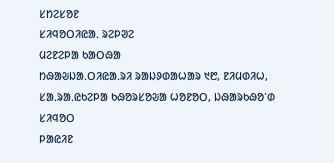ᱥᱴᱮᱥᱚᱱ
ᱥᱤᱧᱚᱛᱤᱭᱟᱹ ᱨᱮᱞᱣᱮ
ᱢᱮᱱᱮᱞᱟ ᱠᱟᱛᱷᱟ
ᱴᱷᱟᱶᱡᱟᱹᱛᱤᱭᱟᱹᱨᱤ ᱨᱟᱡᱽᱰᱟᱦᱟᱨ ᱑᱘, ᱱᱤᱢᱰᱤᱦ, ᱥᱟᱹᱨᱟᱹᱭᱠᱮᱞᱟ ᱠᱷᱚᱨᱥᱚᱶᱟ ᱦᱚᱱᱚᱛ, ᱡᱷᱟᱨᱠᱷᱚᱸᱰ
ᱥᱤᱧᱚᱛ
ᱞᱟᱭᱤᱱ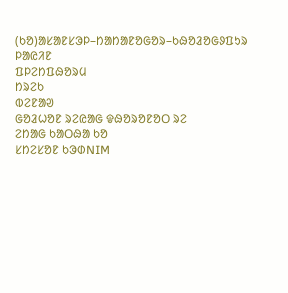(ᱠᱚ)ᱟᱥᱟᱱᱥᱳᱞ–ᱴᱟᱴᱟᱱᱚᱜᱚᱨ–ᱠᱷᱚᱲᱚᱜᱽᱯᱩᱨ ᱞᱟᱭᱤᱱ
ᱯᱞᱮᱴᱯᱷᱚᱨᱢ
ᱴᱨᱮᱠ
ᱵᱮᱱᱟᱣ
ᱜᱚᱲᱦᱚᱱ ᱨᱮᱭᱟᱜ ᱫᱷᱚᱨᱚᱱᱚᱛ ᱨᱮ
ᱮᱴᱟᱜ ᱠᱟᱛᱷᱟ ᱠᱚ
ᱥᱴᱮᱥᱚᱱ ᱠᱳᱰNIM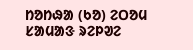ᱴᱚᱴᱷᱟ (ᱠᱚ) ᱮᱛᱚᱢ ᱥᱟᱢᱟᱝ ᱨᱮᱞᱣᱮ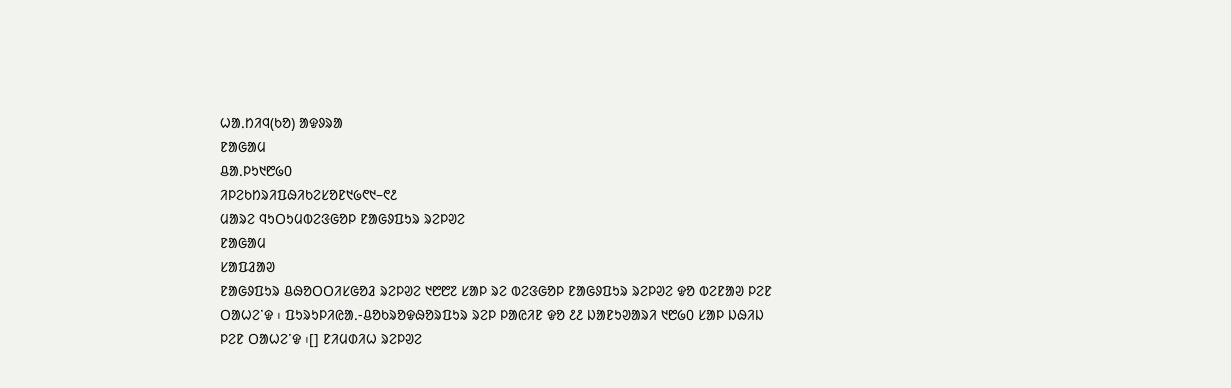ᱦᱟᱹᱴᱤᱧ(ᱠᱚ) ᱟᱫᱽᱨᱟ
ᱱᱟᱜᱟᱢ
ᱪᱟᱹᱞᱩ᱑᱘᱙᱐
ᱤᱞᱮᱠᱴᱨᱤᱯᱷᱤᱠᱮᱥᱚᱱ᱑᱙᱖᱑–᱖᱒
ᱢᱟᱨᱮ ᱧᱩᱛᱩᱢᱵᱮᱝᱜᱚᱞ ᱱᱟᱜᱽᱯᱩᱨ ᱨᱮᱞᱣᱮ
ᱱᱟᱜᱟᱢ
ᱥᱟᱯᱲᱟᱣ
ᱱᱟᱜᱽᱯᱩᱨ ᱪᱷᱚᱛᱛᱤᱥᱜᱚᱲ ᱨᱮᱞᱣᱮ ᱑᱘᱘᱗ ᱥᱟᱞ ᱨᱮ ᱵᱮᱝᱜᱚᱞ ᱱᱟᱜᱽᱯᱩᱨ ᱨᱮᱞᱣᱮ ᱫᱚ ᱵᱮᱱᱟᱣ ᱞᱮᱱ ᱛᱟᱦᱮᱸᱫ ᱾ ᱯᱩᱨᱩᱞᱤᱭᱟᱹ-ᱪᱚᱠᱨᱚᱫᱷᱚᱨᱯᱩᱨ ᱨᱮᱞ ᱞᱟᱭᱤᱱ ᱫᱚ ᱒᱒ ᱡᱟᱱᱩᱣᱟᱨᱤ ᱑᱘᱙᱐ ᱥᱟᱞ ᱡᱷᱤᱡ ᱞᱮᱱ ᱛᱟᱦᱮᱸᱫ ᱾[] ᱱᱤᱢᱰᱤᱦ ᱨᱮᱞᱣᱮ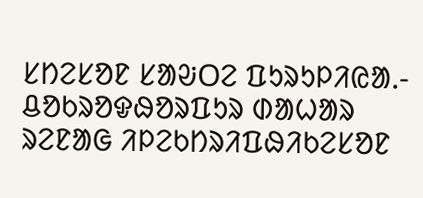ᱥᱴᱮᱥᱚᱱ ᱥᱟᱶᱛᱮ ᱯᱩᱨᱩᱞᱤᱭᱟᱹ-ᱪᱚᱠᱨᱚᱫᱷᱚᱨᱯᱩᱨ ᱰᱟᱦᱟᱨ ᱨᱮᱱᱟᱜ ᱤᱞᱮᱠᱴᱨᱤᱯᱷᱤᱠᱮᱥᱚᱱ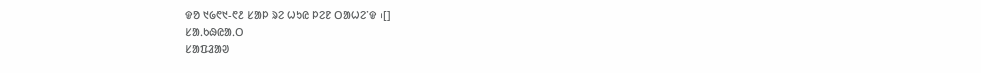ᱫᱚ ᱑᱙᱖᱑-᱖᱒ ᱥᱟᱞ ᱨᱮ ᱦᱩᱭ ᱞᱮᱱ ᱛᱟᱦᱮᱸᱫ ᱾[]
ᱥᱟᱹᱠᱷᱭᱟᱹᱛ
ᱥᱟᱯᱲᱟᱣ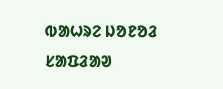ᱵᱟᱦᱨᱮ ᱡᱚᱱᱚᱲ
ᱥᱟᱯᱲᱟᱣ